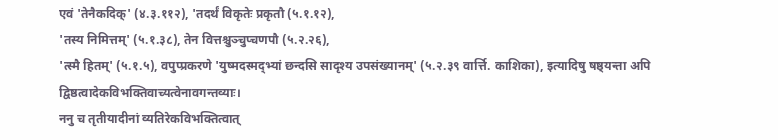एवं 'तेनैकदिक्' (४.३.११२), 'तदर्थं विकृतेः प्रकृतौ (५.१.१२),
'तस्य निमित्तम्' (५.१.३८), तेन वित्तश्चुञ्चुप्चणपौ (५.२.२६),
'त्स्मै हितम्' (५.१.५), वपुप्प्रकरणे 'युष्मदस्मद्भ्यां छन्दसि सादृश्य उपसंख्यानम्' (५.२.३९ वार्त्ति. काशिका), इत्यादिषु षष्ठ्यन्ता अपि द्विष्ठत्वादेकविभक्तिवाच्यत्वेनावगन्तव्याः।
ननु च तृतीयादीनां व्यतिरेकविभक्तित्वात्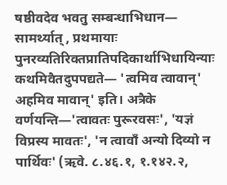षष्ठीवदेव भवतु सम्बन्धाभिधान— सामर्थ्यात्, प्रथमायाः पुनरव्यतिरिक्तप्रातिपदिकार्थाभिधायिन्याः कथमिवैतदुपपद्यते— 'त्वमिव त्वावान्' अहमिव मावान्' इति। अत्रैके वर्णयन्ति—'त्वावतः पुरूरवसः', 'यज्ञं विप्रस्य मावतः', 'न त्वावाँ अन्यो दिव्यो न पार्थिवः' (ऋवे. ८.४६.१, १.१४२.२,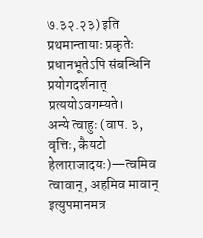७.३२.२३) इति प्रथमान्तायाः प्रकृतेः प्रधानभूतेऽपि संबन्धिनि प्रयोगदर्शनात् प्रत्ययोऽवगम्यते।
अन्ये त्वाहुः (वाप. ३, वृत्तिः, कैयटो हेलाराजादयः)—त्वमिव त्वावान्, अहमिव मावान् इत्युपमानमत्र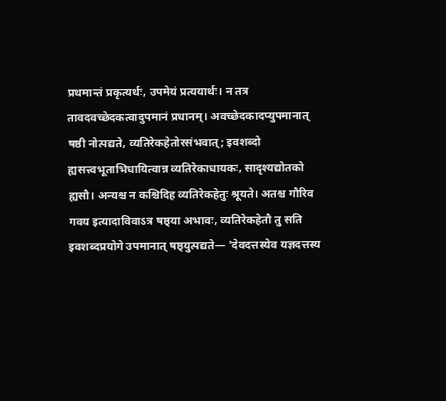प्रथमान्तं प्रकृत्यर्थः, उपमेयं प्रत्ययार्थः। न तत्र तावदवच्छेदकत्वादुपमानं प्रधानम्। अवच्छेदकादप्युपमानात् षष्ठी नोत्पद्यते, व्यतिरेकहेतोरसंभवात्; इवशब्दो ह्यसत्त्वभूताभिधायित्वान्न व्यतिरेकाधायकः, सादृश्यद्योतको ह्यसौ। अन्यश्च न कश्चिदिह व्यतिरेकहेतुः श्रूयते। अतश्च गौरिव गवय इत्यादाविवाऽत्र षष्ठ्या अभावः, व्यतिरेकहेतौ तु सति इवशब्दप्रयोगे उपमानात् षष्ठ्युत्पद्यते— 'देवदत्तस्येव यज्ञदत्तस्य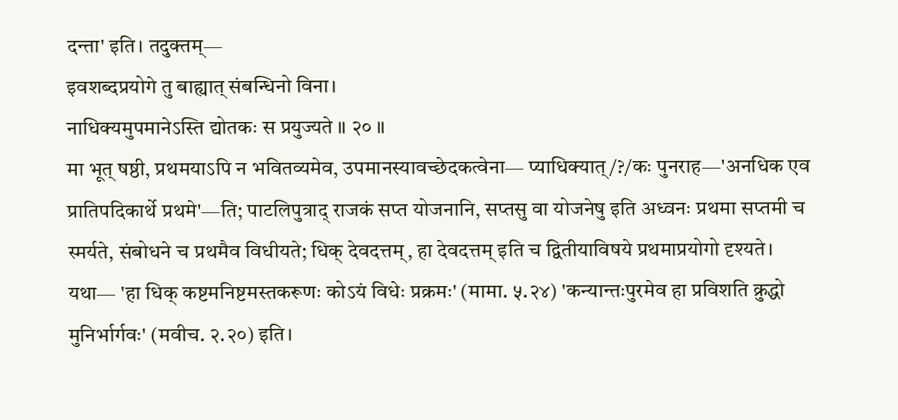दन्ता' इति। तदुक्तम्—
इवशब्दप्रयोगे तु बाह्यात् संबन्धिनो विना।
नाधिक्यमुपमानेऽस्ति द्योतकः स प्रयुज्यते ॥ २० ॥
मा भूत् षष्ठी, प्रथमयाऽपि न भवितव्यमेव, उपमानस्यावच्छेदकत्वेना— प्याधिक्यात्/?/कः पुनराह—'अनधिक एव प्रातिपदिकार्थे प्रथमे'—ति; पाटलिपुत्राद् राजकं सप्त योजनानि, सप्तसु वा योजनेषु इति अध्वनः प्रथमा सप्तमी च स्मर्यते, संबोधने च प्रथमैव विधीयते; धिक् देवदत्तम्, हा देवदत्तम् इति च द्वितीयाविषये प्रथमाप्रयोगो दृश्यते। यथा— 'हा धिक् कष्टमनिष्टमस्तकरूणः कोऽयं विधेः प्रक्रमः' (मामा. ५.२४) 'कन्यान्तःपुरमेव हा प्रविशति क्रुद्धो मुनिर्भार्गवः' (मवीच. २.२०) इति।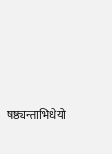षष्ठ्यन्ताभिधेयो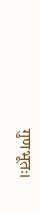गुणभूतः।